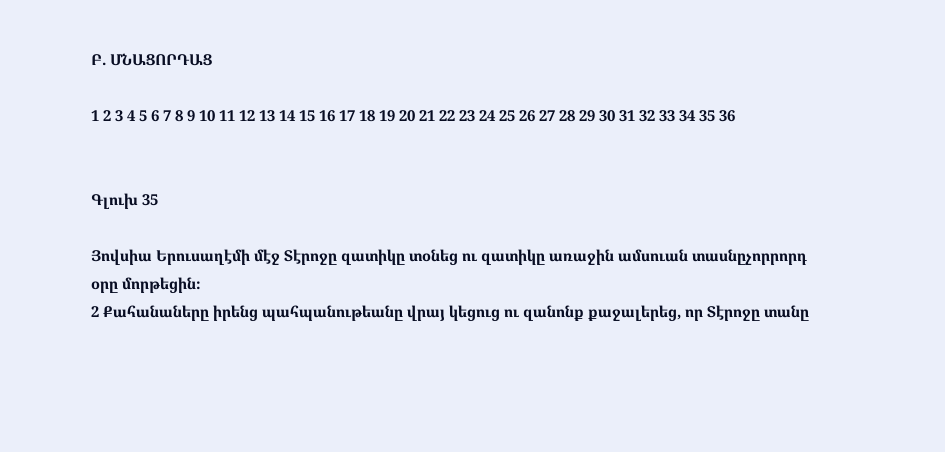Բ. ՄՆԱՑՈՐԴԱՑ

1 2 3 4 5 6 7 8 9 10 11 12 13 14 15 16 17 18 19 20 21 22 23 24 25 26 27 28 29 30 31 32 33 34 35 36


Գլուխ 35

Յովսիա Երուսաղէմի մէջ Տէրոջը զատիկը տօնեց ու զատիկը առաջին ամսուան տասնըչորրորդ օրը մորթեցին։
2 Քահանաները իրենց պահպանութեանը վրայ կեցուց ու զանոնք քաջալերեց, որ Տէրոջը տանը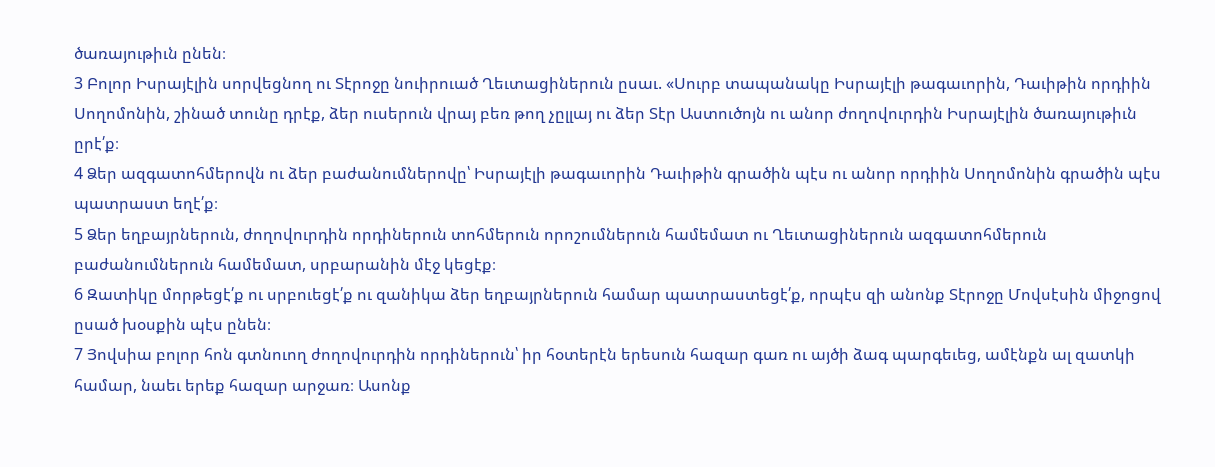ծառայութիւն ընեն։
3 Բոլոր Իսրայէլին սորվեցնող ու Տէրոջը նուիրուած Ղեւտացիներուն ըսաւ. «Սուրբ տապանակը Իսրայէլի թագաւորին, Դաւիթին որդիին Սողոմոնին, շինած տունը դրէք, ձեր ուսերուն վրայ բեռ թող չըլլայ ու ձեր Տէր Աստուծոյն ու անոր ժողովուրդին Իսրայէլին ծառայութիւն ըրէ՛ք։
4 Ձեր ազգատոհմերովն ու ձեր բաժանումներովը՝ Իսրայէլի թագաւորին Դաւիթին գրածին պէս ու անոր որդիին Սողոմոնին գրածին պէս պատրաստ եղէ՛ք։
5 Ձեր եղբայրներուն, ժողովուրդին որդիներուն տոհմերուն որոշումներուն համեմատ ու Ղեւտացիներուն ազգատոհմերուն բաժանումներուն համեմատ, սրբարանին մէջ կեցէք։
6 Զատիկը մորթեցէ՛ք ու սրբուեցէ՛ք ու զանիկա ձեր եղբայրներուն համար պատրաստեցէ՛ք, որպէս զի անոնք Տէրոջը Մովսէսին միջոցով ըսած խօսքին պէս ընեն։
7 Յովսիա բոլոր հոն գտնուող ժողովուրդին որդիներուն՝ իր հօտերէն երեսուն հազար գառ ու այծի ձագ պարգեւեց, ամէնքն ալ զատկի համար, նաեւ երեք հազար արջառ։ Ասոնք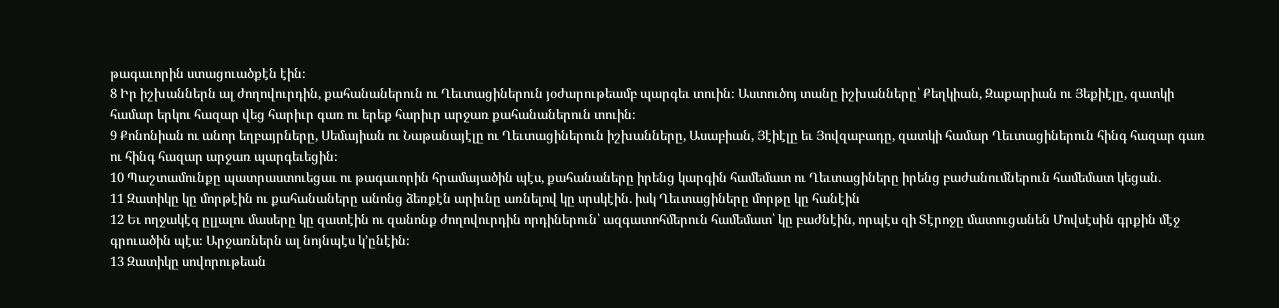թագաւորին ստացուածքէն էին։
8 Իր իշխաններն ալ ժողովուրդին, քահանաներուն ու Ղեւտացիներուն յօժարութեամբ պարգեւ տուին։ Աստուծոյ տանը իշխանները՝ Քեղկիան, Զաքարիան ու Յեքիէլը, զատկի համար երկու հազար վեց հարիւր գառ ու երեք հարիւր արջառ քահանաներուն տուին։
9 Քոնոնիան ու անոր եղբայրները, Սեմայիան ու Նաթանայէլը ու Ղեւտացիներուն իշխանները, Ասաբիան, Յէիէլը եւ Յովզաբադը, զատկի համար Ղեւտացիներուն հինգ հազար գառ ու հինգ հազար արջառ պարգեւեցին։
10 Պաշտամունքը պատրաստուեցաւ ու թագաւորին հրամայածին պէս, քահանաները իրենց կարգին համեմատ ու Ղեւտացիները իրենց բաժանումներուն համեմատ կեցան.
11 Զատիկը կը մորթէին ու քահանաները անոնց ձեռքէն արիւնը առնելով կը սրսկէին. իսկ Ղեւտացիները մորթը կը հանէին
12 Եւ ողջակէզ ըլլալու մասերը կը զատէին ու զանոնք ժողովուրդին որդիներուն՝ ազգատոհմերուն համեմատ՝ կը բաժնէին, որպէս զի Տէրոջը մատուցանեն Մովսէսին գրքին մէջ գրուածին պէս։ Արջառներն ալ նոյնպէս կ’ընէին։
13 Զատիկը սովորութեան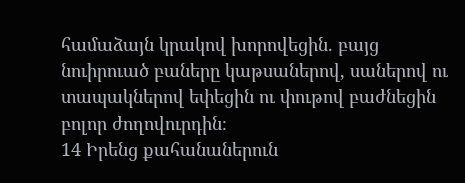համաձայն կրակով խորովեցին. բայց նուիրուած բաները կաթսաներով, սաներով ու տապակներով եփեցին ու փութով բաժնեցին բոլոր ժողովուրդին։
14 Իրենց քահանաներուն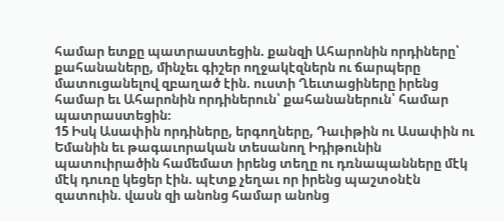համար ետքը պատրաստեցին. քանզի Ահարոնին որդիները՝ քահանաները, մինչեւ գիշեր ողջակէզներն ու ճարպերը մատուցանելով զբաղած էին. ուստի Ղեւտացիները իրենց համար եւ Ահարոնին որդիներուն՝ քահանաներուն՝ համար պատրաստեցին։
15 Իսկ Ասափին որդիները, երգողները, Դաւիթին ու Ասափին ու Եմանին եւ թագաւորական տեսանող Իդիթունին պատուիրածին համեմատ իրենց տեղը ու դռնապանները մէկ մէկ դուռը կեցեր էին. պէտք չեղաւ որ իրենց պաշտօնէն զատուին. վասն զի անոնց համար անոնց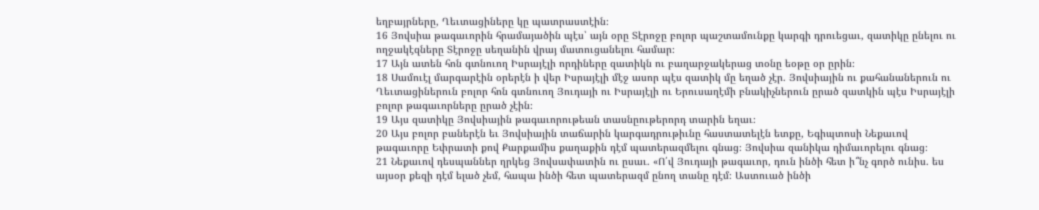եղբայրները, Ղեւտացիները կը պատրաստէին։
16 Յովսիա թագաւորին հրամայածին պէս՝ այն օրը Տէրոջը բոլոր պաշտամունքը կարգի դրուեցաւ, զատիկը ընելու ու ողջակէզները Տէրոջը սեղանին վրայ մատուցանելու համար։
17 Այն ատեն հոն գտնուող Իսրայէլի որդիները զատիկն ու բաղարջակերաց տօնը եօթը օր ըրին։
18 Սամուէլ մարգարէին օրերէն ի վեր Իսրայէլի մէջ ասոր պէս զատիկ մը եղած չէր. Յովսիային ու քահանաներուն ու Ղեւտացիներուն բոլոր հոն գտնուող Յուդայի ու Իսրայէլի ու Երուսաղէմի բնակիչներուն ըրած զատկին պէս Իսրայէլի բոլոր թագաւորները ըրած չէին։
19 Այս զատիկը Յովսիային թագաւորութեան տասնըութերորդ տարին եղաւ։
20 Այս բոլոր բաներէն եւ Յովսիային տաճարին կարգադրութիւնը հաստատելէն ետքը, Եգիպտոսի Նեքաւով թագաւորը Եփրատի քով Քարքամիս քաղաքին դէմ պատերազմելու գնաց։ Յովսիա զանիկա դիմաւորելու գնաց։
21 Նեքաւով դեսպաններ ղրկեց Յովսափատին ու ըսաւ. «Ո՛վ Յուդայի թագաւոր, դուն ինծի հետ ի՞նչ գործ ունիս. ես այսօր քեզի դէմ ելած չեմ, հապա ինծի հետ պատերազմ ընող տանը դէմ։ Աստուած ինծի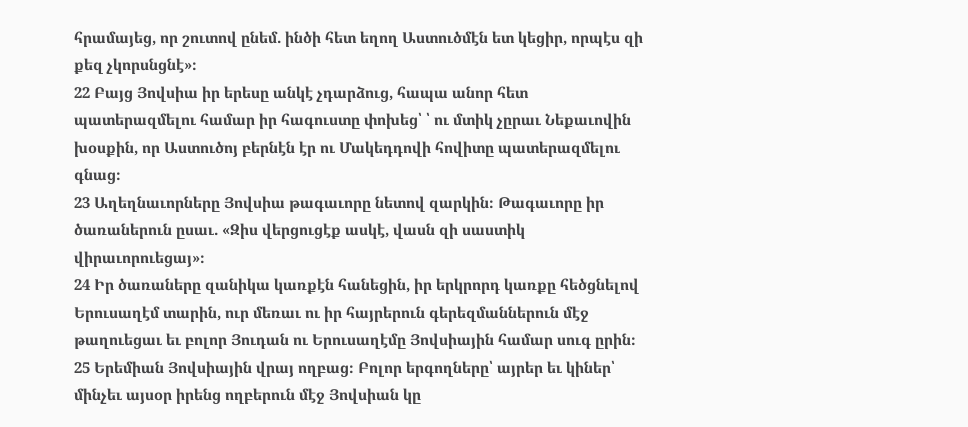հրամայեց, որ շուտով ընեմ. ինծի հետ եղող Աստուծմէն ետ կեցիր, որպէս զի քեզ չկորսնցնէ»։
22 Բայց Յովսիա իր երեսը անկէ չդարձուց, հապա անոր հետ պատերազմելու համար իր հագուստը փոխեց՝ ՝ ու մտիկ չըրաւ Նեքաւովին խօսքին, որ Աստուծոյ բերնէն էր ու Մակեդդովի հովիտը պատերազմելու գնաց։
23 Աղեղնաւորները Յովսիա թագաւորը նետով զարկին։ Թագաւորը իր ծառաներուն ըսաւ. «Զիս վերցուցէք ասկէ, վասն զի սաստիկ վիրաւորուեցայ»։
24 Իր ծառաները զանիկա կառքէն հանեցին, իր երկրորդ կառքը հեծցնելով Երուսաղէմ տարին, ուր մեռաւ ու իր հայրերուն գերեզմաններուն մէջ թաղուեցաւ եւ բոլոր Յուդան ու Երուսաղէմը Յովսիային համար սուգ ըրին։
25 Երեմիան Յովսիային վրայ ողբաց։ Բոլոր երգողները՝ այրեր եւ կիներ՝ մինչեւ այսօր իրենց ողբերուն մէջ Յովսիան կը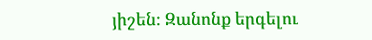յիշեն։ Զանոնք երգելու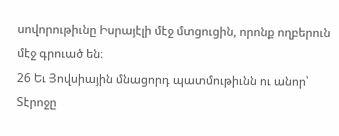սովորութիւնը Իսրայէլի մէջ մտցուցին, որոնք ողբերուն մէջ գրուած են։
26 Եւ Յովսիային մնացորդ պատմութիւնն ու անոր՝ Տէրոջը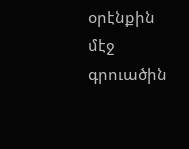օրէնքին մէջ գրուածին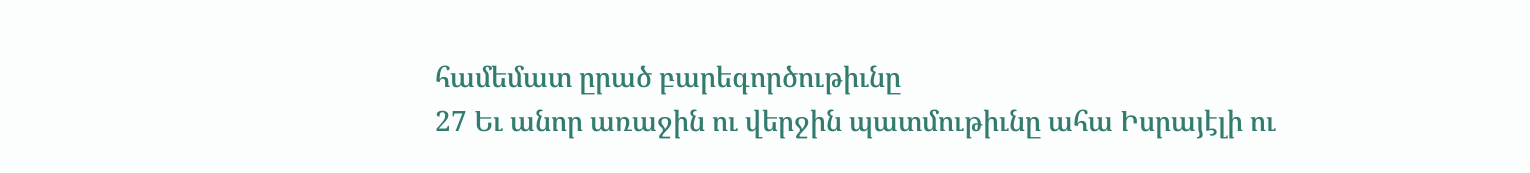համեմատ ըրած բարեգործութիւնը
27 Եւ անոր առաջին ու վերջին պատմութիւնը ահա Իսրայէլի ու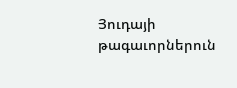Յուդայի թագաւորներուն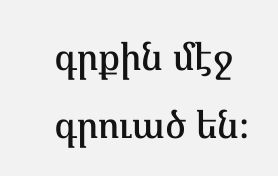գրքին մէջ գրուած են։